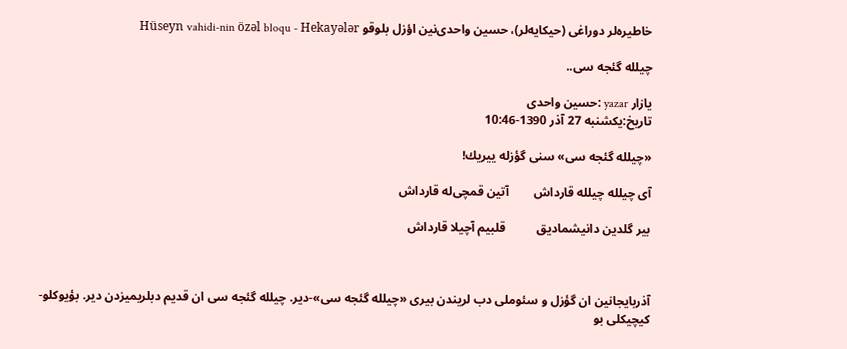خاطیره‌لر دوراغی (حیکایه‌لر)، حسین واحدی‌نین اؤزل بلوقو Hüseyn vahidi-nin özəl bloqu - Hekayələr

چیلله گئجه سی..

یازار yazar :حسین واحدى
تاریخ:یکشنبه 27 آذر 1390-10:46

«چیلله گئجه سی» سنی گؤزله ییریك!

آی چیلله چیلله قارداش        آتین قمچی‌له قارداش

بیر گلدین دانیشمادیق          قلبیم آچیلا قارداش



آذربایجانین ان گؤزل و سئوملی دب لریندن بیری «چیلله گئجه سی»-دیر. چیلله گئجه سی ان قدیم دبلریمیزدن دیر. بؤیوكلو-كیچیكلی بو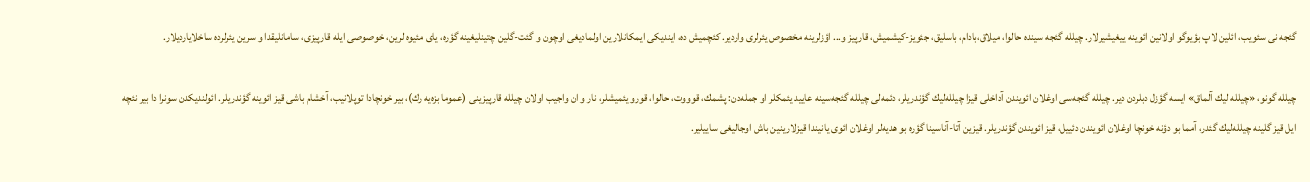گئجه نی سئویب، ائلین لاپ بؤیوگو اولانین ائوینه ییغیشیرلار. چیلله گئجه سینده حالوا، میلاق،بادام، باسلیق، جئویز-كیشمیش، قارپیز و... اؤزلرینه مخصوص یئرلری واردیر. كئچمیش ده، ایندیكی ایمكانلارین اولمادیغی اوچون و گئت-گلین چتینلیغینه گؤره، یای مئیوه لرین، خوصوصی ایله قارپیزی، سامانلیقدا و سرین یئرلرده ساخلایاردیلار.

چیلله گونو، «چیلله لیك آلماق» ایسه گؤزل دبلردن دیر. چیلله گئجه‌سی اوغلان ائویندن آداخلی قیزا چیلله‌لیك گؤندریلر، دئمه‌لی چیلله گئجه‌سینه عایید یئمكلر او جمله‌دن: پشمك، قوووت، حالوا، قورو یئمیشلر، نار و ان واجیب اولان چیلله قارپیزینی (عموما بزه‌یه رك)، بیر خونچادا توپلانیب، آخشام باشی قیز ائوینه گؤندریلر. ائولندیكدن سونرا دا بیر نئچه ایل قیز گلینه چیلله‌لیك گئدر، آمما بو دؤنه خونچا اوغلان ائویندن دئییل، قیز ائویندن گؤندریلر. قیزین آتا-آناسینا گؤره بو هدیه‌لر اوغلان ائوی یانیندا قیزلارینین باش اوجالیغی ساییلیر.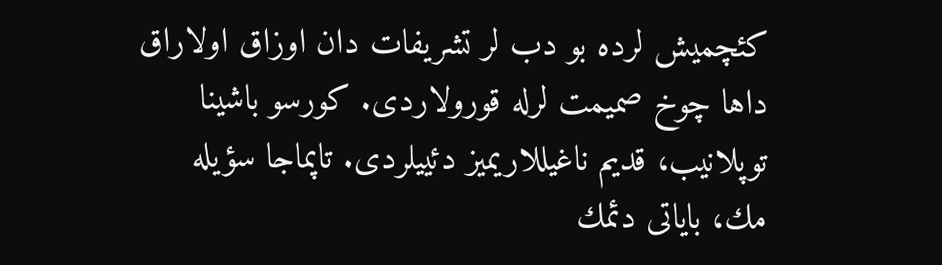كئچمیش لرده بو دب لر تشریفات دان اوزاق اولاراق داها چوخ صمیمت لرله قورولاردی. كورسو باشینا توپلانیب، قدیم ناغیللاریمیز دئییلردی. تاپماجا سؤیله مك، بایاتی دئمك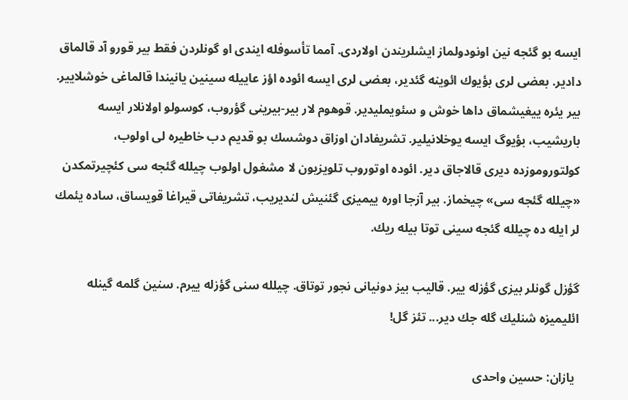ایسه بو گئجه نین اونودولماز ایشلریندن اولاردی. آمما تأسوفله ایندی او گونلردن فقط بیر قورو آد قالماق دادیر. بعضی لری بؤیوك ائوینه گئدیر، بعضی لری ایسه ائوده اؤز عاییله سینین یانیندا قالماغی خوشلاییر. بیر یئره ییغیشماق داها خوش و سئویملیدیر. قوهوم لار بیر-بیرینی گؤروب، كوسولو اولانلار ایسه باریشیب، بؤیوگ ایسه یوخلانیلیر. تشریفادان اوزاق دوشسك بو قدیم دب خاطیره لی اولوب، كولتوروموزده دیری قالاجاق دیر. ائوده اوتوروب تلویزیون لا مشغول اولوب چیلله گئجه سی كئچیرتمكدن «چیلله گئجه سی» چیخماز. بیر آزجا اوره ییمیزی گئنیش لندیریب، تشریفاتی قیراغا قویساق، ساده یئمك لر ایله ده چیلله گئجه سینی توتا بیله ریك.

گؤزل گونلر بیزی گؤزله ییر. قالیب بیز دونیانی نجور توتاق. چیلله سنی گؤزله ییرم. سنین گلمه گینله ائلیمیزه شنلیك گله جك دیر... تئز گل!

 یازان: حسین واحدی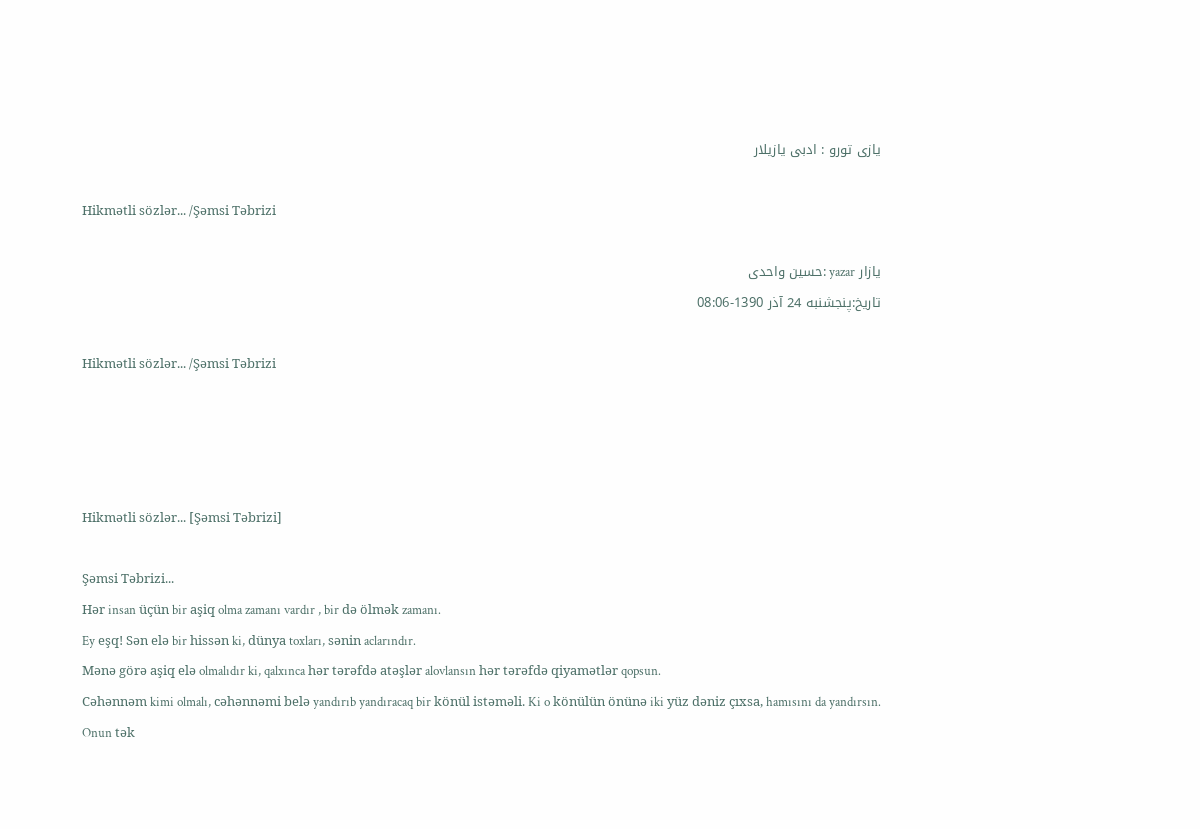یازی تورو : ادبی یازیلار

Hikmətli sözlər... /Şəmsi Təbrizi

یازار yazar :حسین واحدى
تاریخ:پنجشنبه 24 آذر 1390-08:06

Hikmətli sözlər... /Şəmsi Təbrizi




Hikmətli sözlər... [Şəmsi Təbrizi]

Şəmsi Təbrizi...
Hər insan üçün bir aşiq olma zamanı vardır , bir də ölmək zamanı.
Ey eşq! Sən elə bir hissən ki, dünya toxları, sənin aclarındır.
Mənə görə aşiq elə olmalıdır ki, qalxınca hər tərəfdə atəşlər alovlansın hər tərəfdə qiyamətlər qopsun.
Cəhənnəm kimi olmalı, cəhənnəmi belə yandırıb yandıracaq bir könül istəməli. Ki o könülün önünə iki yüz dəniz çıxsa, hamısını da yandırsın. Onun tək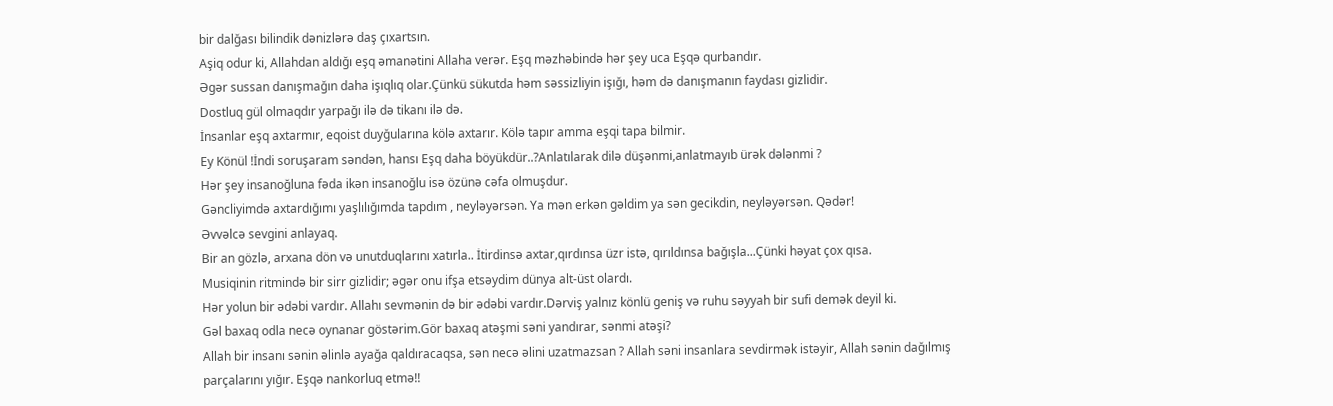bir dalğası bilindik dənizlərə daş çıxartsın.
Aşiq odur ki, Allahdan aldığı eşq əmanətini Allaha verər. Eşq məzhəbində hər şey uca Eşqə qurbandır.
Əgər sussan danışmağın daha işıqlıq olar.Çünkü sükutda həm səssizliyin işığı, həm də danışmanın faydası gizlidir.
Dostluq gül olmaqdır yarpağı ilə də tikanı ilə də.
İnsanlar eşq axtarmır, eqoist duyğularına kölə axtarır. Kölə tapır amma eşqi tapa bilmir.
Ey Könül !İndi soruşaram səndən, hansı Eşq daha böyükdür..?Anlatılarak dilə düşənmi,anlatmayıb ürək dələnmi ?
Hər şey insanoğluna fəda ikən insanoğlu isə özünə cəfa olmuşdur.
Gəncliyimdə axtardığımı yaşlılığımda tapdım , neyləyərsən. Ya mən erkən gəldim ya sən gecikdin, neyləyərsən. Qədər!
Əvvəlcə sevgini anlayaq.
Bir an gözlə, arxana dön və unutduqlarını xatırla.. İtirdinsə axtar,qırdınsa üzr istə, qırıldınsa bağışla...Çünki həyat çox qısa.
Musiqinin ritmində bir sirr gizlidir; əgər onu ifşa etsəydim dünya alt-üst olardı.
Hər yolun bir ədəbi vardır. Allahı sevmənin də bir ədəbi vardır.Dərviş yalnız könlü geniş və ruhu səyyah bir sufi demək deyil ki.
Gəl baxaq odla necə oynanar göstərim.Gör baxaq atəşmi səni yandırar, sənmi atəşi?
Allah bir insanı sənin əlinlə ayağa qaldıracaqsa, sən necə əlini uzatmazsan ? Allah səni insanlara sevdirmək istəyir, Allah sənin dağılmış parçalarını yığır. Eşqə nankorluq etmə!!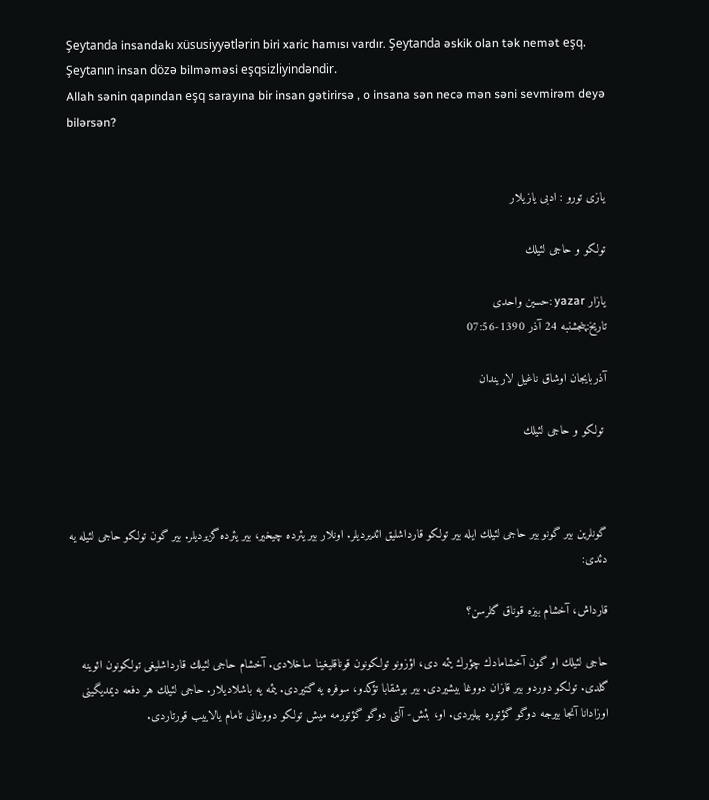Şeytanda insandakı xüsusiyyətlərin biri xaric hamısı vardır. Şeytanda əskik olan tək nemət eşq. Şeytanın insan dözə bilməməsi eşqsizliyindəndir.
Allah sənin qapından eşq sarayına bir insan gətirirsə , o insana sən necə mən səni sevmirəm deyə bilərsən?


یازی تورو : ادبی یازیلار

تولكو و حاجی لئیلك

یازار yazar :حسین واحدى
تاریخ:پنجشنبه 24 آذر 1390-07:56

آذربایجان اوشاق ناغیل لاریندان

 تولكو و حاجی لئیلك



گونلرین بیر گونو بیر حاجی لئیلك ایله بیر تولكو قارداشلیق ائدیردیلر. اونلار بیر یئرده چیخیر، بیر یئرده گزیردیلر. بیر گون تولكو حاجی لئیله یه دئدی:

قارداش، آخشام بیزه قوناق گلرسن؟

حاجی لئیلك او گون آخشامادك چؤرك یئمه دی، اؤزونو تولكونون قوناقلیغینا ساخلادی. آخشام حاجی لئیلك قارداشلیغی تولكونون ائوینه گلدی. تولكو دوردو بیر قازان دووغا بیشیردی. بیر بوشقابا تؤكدو، سوفره یه گتیردی. یئمه یه باشلادیلار. حاجی لئیلك هر دفعه دیمدیگینی اوزادانا آنجا بیرجه دوگو گؤتوره بیلیردی. او، بئش- آلتی دوگو گؤتورمه میش تولكو دووغانی تامام یالاییب قورتاردی.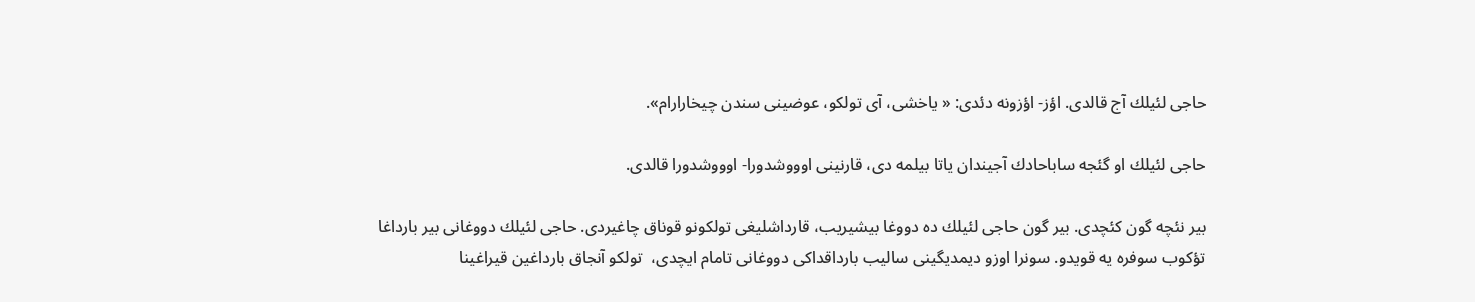حاجی لئیلك آج قالدی. اؤز- اؤزونه دئدی: « یاخشی، آی تولكو، عوضینی سندن چیخارارام».

حاجی لئیلك او گئجه ساباحادك آجیندان یاتا بیلمه دی، قارنینی اوووشدورا- اوووشدورا قالدی.

بیر نئچه گون كئچدی. بیر گون حاجی لئیلك ده دووغا بیشیریب، قارداشلیغی تولكونو قوناق چاغیردی. حاجی لئیلك دووغانی بیر بارداغا تؤكوب سوفره یه قویدو. سونرا اوزو دیمدیگینی سالیب بارداقداكی دووغانی تامام ایچدی،  تولكو آنجاق بارداغین قیراغینا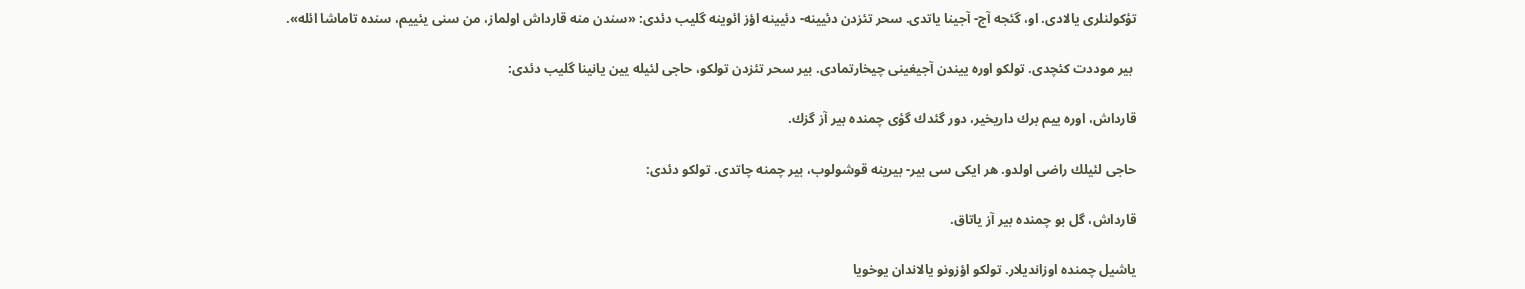تؤكولنلری یالادی. او، گئجه آج- آجینا یاتدی. سحر تئزدن دئیینه- دئیینه اؤز ائوینه گلیب دئدی: «سندن منه قارداش اولماز، من سنی یئییم، سنده تاماشا ائله».

 بیر موددت كئچدی. تولكو اوره ییندن آجیغینی چیخارتمادی. بیر سحر تئزدن تولكو، حاجی لئیله یین یانینا گلیب دئدی:

قارداش، اوره ییم برك داریخیر، دور گئدك گؤی چمنده بیر آز گزك.

حاجی لئیلك راضی اولدو. هر ایكی سی بیر- بیرینه قوشولوب، بیر چمنه چاتدی. تولكو دئدی:

قارداش، گل بو چمنده بیر آز یاتاق.

یاشیل چمنده اوزاندیلار. تولكو اؤزونو یالاندان یوخویا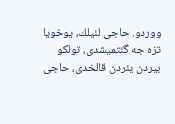ووردو. حاجی لئیلك، یوخویا تزه جه گئتمیشدی، تولكو بیردن یئردن قالخدی، حاجی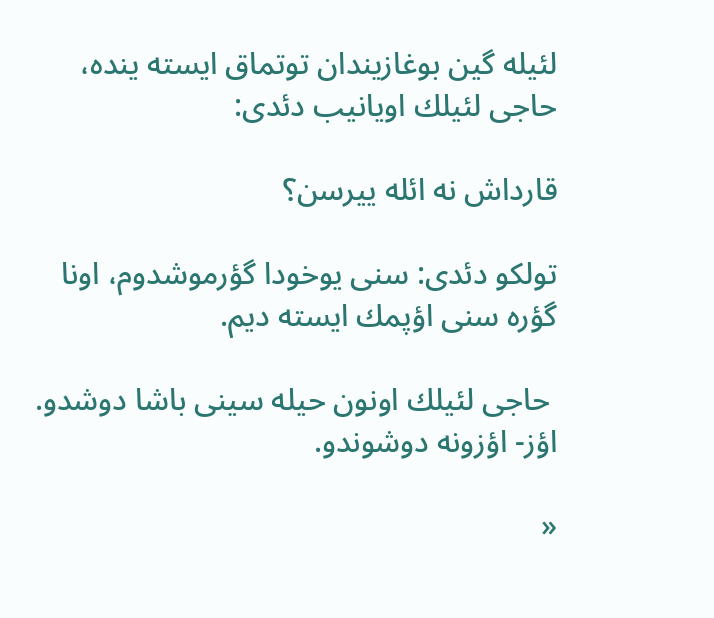لئیله گین بوغازیندان توتماق ایسته ینده، حاجی لئیلك اویانیب دئدی:

قارداش نه ائله ییرسن؟

تولكو دئدی: سنی یوخودا گؤرموشدوم، اونا گؤره سنی اؤپمك ایسته دیم.

 حاجی لئیلك اونون حیله سینی باشا دوشدو. اؤز- اؤزونه دوشوندو.

«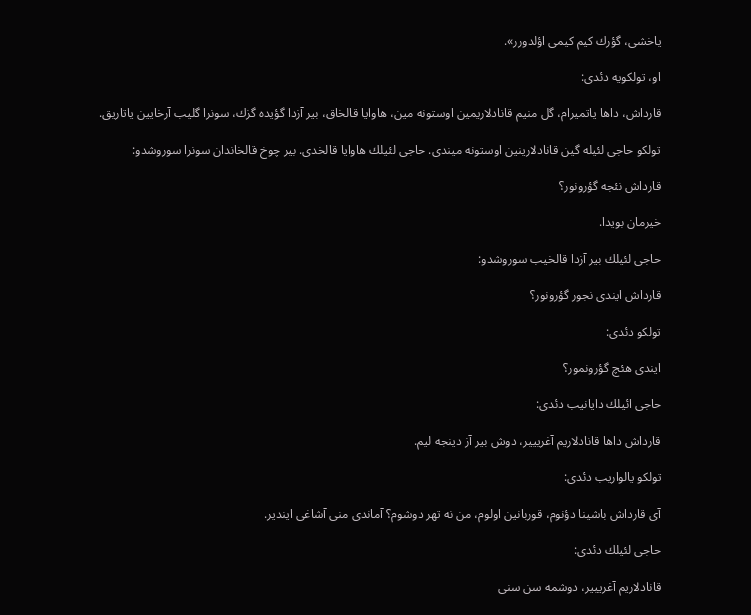یاخشی، گؤرك كیم كیمی اؤلدورر».

او، تولكویه دئدی:

قارداش، داها یاتمیرام، گل منیم قانادلاریمین اوستونه مین، هاوایا قالخاق، بیر آزدا گؤیده گزك، سونرا گلیب آرخایین یاتاریق.

تولكو حاجی لئیله گین قانادلارینین اوستونه میندی. حاجی لئیلك هاوایا قالخدی. بیر چوخ قالخاندان سونرا سوروشدو:

قارداش نئجه گؤرونور؟

خیرمان بویدا.

حاجی لئیلك بیر آزدا قالخیب سوروشدو:

قارداش ایندی نجور گؤرونور؟

تولكو دئدی:

ایندی هئچ گؤرونمور؟

حاجی ائیلك دایانیب دئدی:

قارداش داها قانادلاریم آغریییر، دوش بیر آز دینجه لیم.

تولكو یالواریب دئدی:

آی قارداش باشینا دؤنوم، قوربانین اولوم، من نه تهر دوشوم؟ آماندی منی آشاغی ایندیر.

حاجی لئیلك دئدی:

قانادلاریم آغریییر، دوشمه سن سنی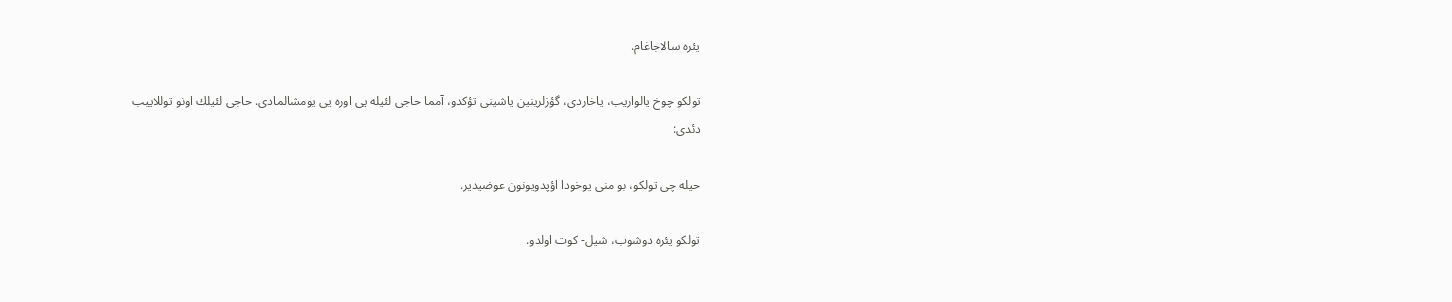یئره سالاجاغام.

تولكو چوخ یالواریب، یاخاردی، گؤزلرینین یاشینی تؤكدو، آمما حاجی لئیله یی اوره یی یومشالمادی. حاجی لئیلك اونو توللاییب دئدی:

حیله چی تولكو، بو منی یوخودا اؤپدویونون عوضیدیر.

تولكو یئره دوشوب، شیل- كوت اولدو.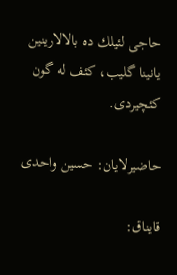حاجی لئیلك ده بالالارینین یانینا گلیب، كئف له گون كئچیردی.

حاضیرلایان: حسین واحدی

قایناق: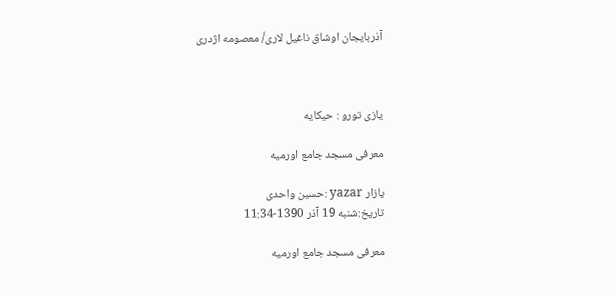آذربایجان اوشاق ناغیل لاری/ معصومه اژدری



یازی تورو : حیكایه

معرفی مسجد جامع اورمیه

یازار yazar :حسین واحدى
تاریخ:شنبه 19 آذر 1390-11:34

معرفی مسجد جامع اورمیه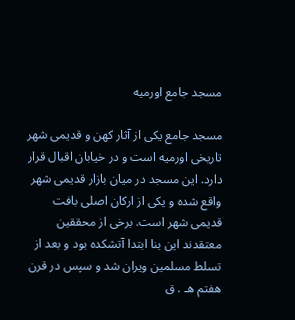مسجد جامع اورمیه

مسجد جامع یكی از آثار كهن و قدیمی شهر تاریخی اورمیه است و در خیابان اقبال قرار دارد. این مسجد در میان بازار قدیمی شهر واقع شده و یكی از اركان اصلی بافت قدیمی شهر است. برخی از محققین معتقدند این بنا ابتدا آتشكده بود و بعد از تسلط مسلمین ویران شد و سپس در قرن هفتم هـ . ق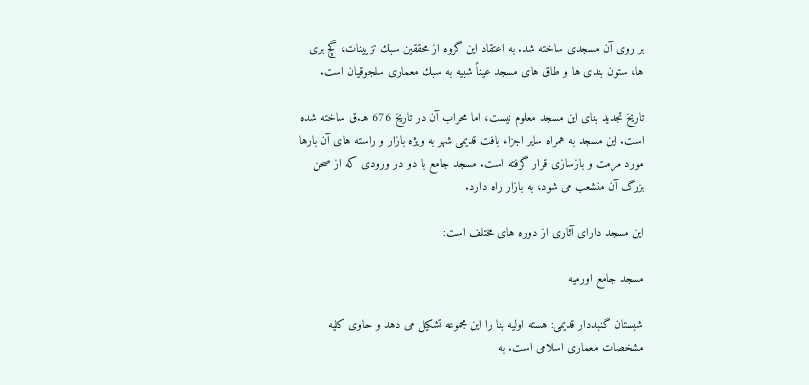بر روی آن مسجدی ساخته شد. به اعتقاد این گروه از محققین سبك تزیینات، گچ بری ها، ستون بندی ها و طاق های مسجد عیناً شبیه به سبك معماری سلجوقیان است.

تاریخ تجدید بنای این مسجد معلوم نیست، اما محراب آن در تاریخ 676 هـ.ق ساخته شده است. این مسجد به همراه سایر اجزاء بافت قدیمی شهر به ویژه بازار و راسته های آن بارها مورد مرمت و بازسازی قرار گرفته است. مسجد جامع با دو در ورودی كه از صحن بزرگ آن منشعب می شود، به بازار راه دارد.

این مسجد دارای آثاری از دوره های مختلف است:

مسجد جامع اورمیه

شبستان گنبددار قدیمی: هسته اولیه بنا را این مجموعه تشكیل می دهد و حاوی كلیه مشخصات معماری اسلامی است. به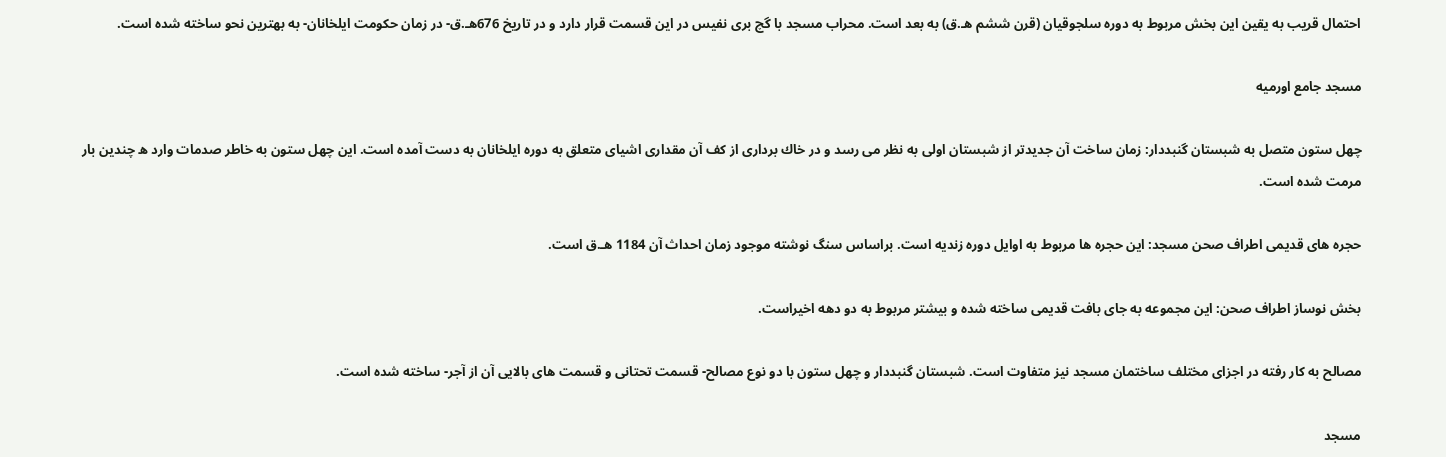احتمال قریب به یقین این بخش مربوط به دوره سلجوقیان (قرن ششم هـ.ق) به بعد است. محراب مسجد با گچ بری نفیس در این قسمت قرار دارد و در تاریخ 676هـ.ق- در زمان حكومت ایلخانان- به بهترین نحو ساخته شده است.

مسجد جامع اورمیه

چهل ستون متصل به شبستان گنبددار: زمان ساخت آن جدیدتر از شبستان اولی به نظر می رسد و در خاك برداری از كف آن مقداری اشیای متعلق به دوره ایلخانان به دست آمده است. این چهل ستون به خاطر صدمات وارد ه چندین بار مرمت شده است.

حجره های قدیمی اطراف صحن مسجد: این حجره ها مربوط به اوایل دوره زندیه است. براساس سنگ نوشته موجود زمان احداث آن 1184 هـ.ق است.

بخش نوساز اطراف صحن: این مجموعه به جای بافت قدیمی ساخته شده و بیشتر مربوط به دو دهه اخیراست.

مصالح به كار رفته در اجزای مختلف ساختمان مسجد نیز متفاوت است. شبستان گنبددار و چهل ستون با دو نوع مصالح- قسمت تحتانی و قسمت های بالایی آن از آجر- ساخته شده است.

مسجد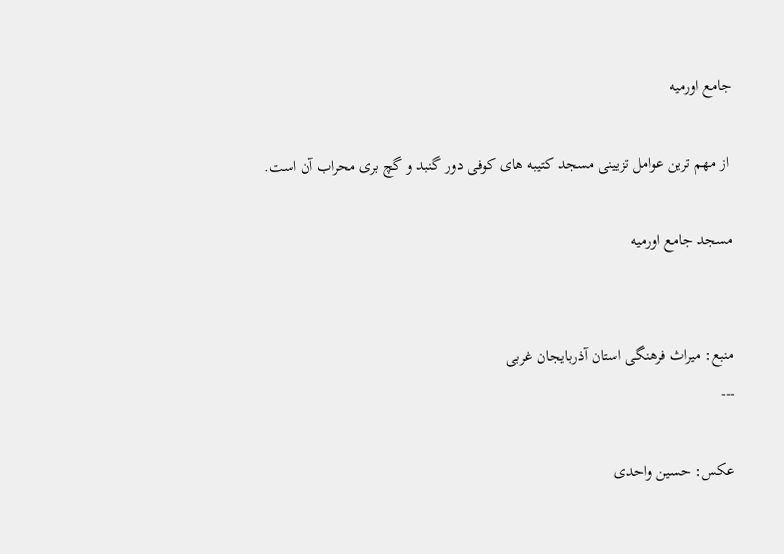جامع اورمیه

 از مهم ترین عوامل تزیینی مسجد كتیبه های كوفی دور گنبد و گچ بری محراب آن است.

مسجد جامع اورمیه


منبع: میراث فرهنگی استان آذربایجان غربی
---

عكس: حسین واحدی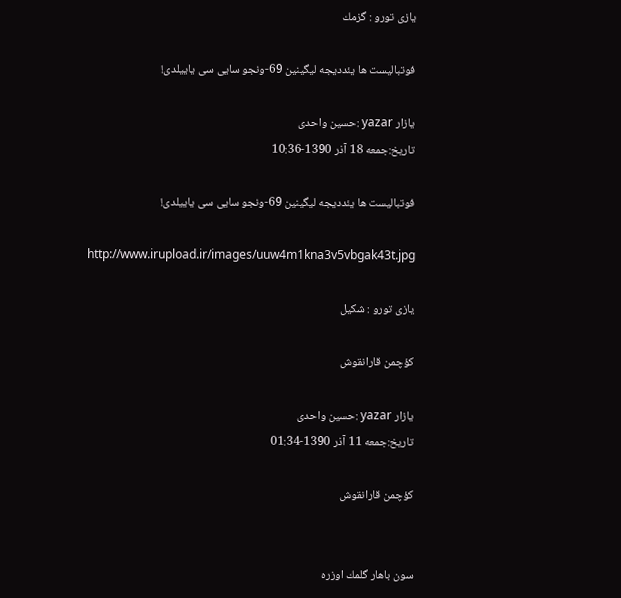یازی تورو : گزمك

فوتبالیست ها یئددیجه لیگینین 69-ونجو سایی سی یاییلدی!

یازار yazar :حسین واحدى
تاریخ:جمعه 18 آذر 1390-10:36

فوتبالیست ها یئددیجه لیگینین 69-ونجو سایی سی یاییلدی!

http://www.irupload.ir/images/uuw4m1kna3v5vbgak43t.jpg

یازی تورو : شكیل

كؤچمن قارانقوش

یازار yazar :حسین واحدى
تاریخ:جمعه 11 آذر 1390-01:34

كؤچمن قارانقوش


سون باهار گلمك اوزره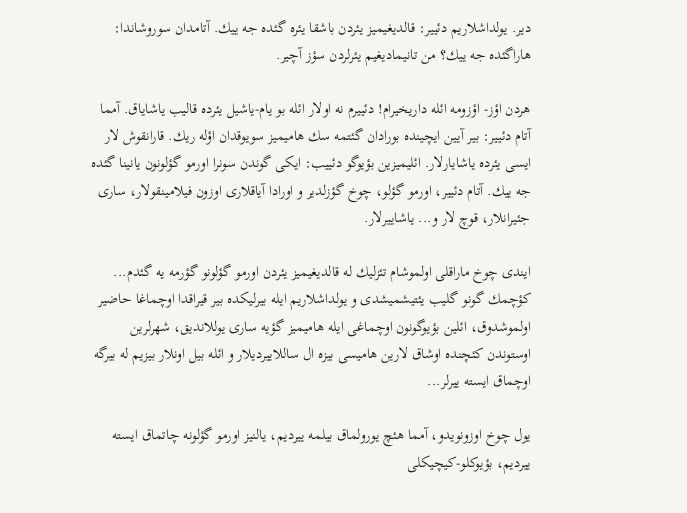دیر. یولداشلاریم دئییر: قالدیغیمیز یئردن باشقا یئره گئده جه ییك. آتامدان سوروشاندا: هاراگئده جه ییك؟ من تانیمادیغیم یئرلردن سؤز آچیر.

هردن اؤز- اؤزومه ائله داریخیرام! دئییرم نه اولار ائله بو یام-یاشیل یئرده قالیب یاشایاق. آمما آتام دئییر: بیر آیین ایچینده بورادان گئتمه سك هامیمیز سویوقدان اؤله ریك. قارانقوش لار ایسی یئرده یاشایارلار. ائلیمیزین بؤیوگو دئییب: ایكی گوندن سونرا اورمو گؤلونون یانینا گئده جه ییك. آتام دئییر، اورمو گؤلو، چوخ گؤزلدیر و اورادا آیاقلاری اوزون فیلامینقولار، ساری جئیرانلار، قوچ لار و... یاشاییرلار.

ایندی چوخ ماراقلی اولموشام تئزلیك له قالدیغیمیز یئردن اورمو گؤلونو گؤرمه یه گئدم...  كؤچمك گونو گلیب یئتیشمیشدی و یولداشلاریم ایله بیرلیكده بیر قیراقدا اوچماغا حاضیر اولموشدوق، ائلین بؤیوگونون اوچماغی ایله هامیمیز گؤیه ساری یوللاندیق، شهرلرین اوستوندن كئچنده اوشاق لارین هامیسی بیزه ال ساللاییردیلار و ائله بیل اونلار بیزیم له بیرگه اوچماق ایسته ییرلر...

یول چوخ اوزونویدو، آمما هئچ یورولماق بیلمه ییردیم، یالنیز اورمو گؤلونه چاتماق ایسته ییردیم، بؤیوكلو-كیچیكلی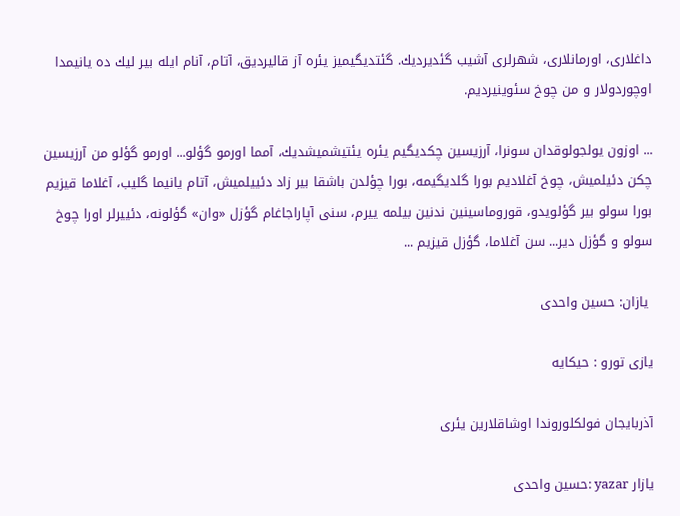داغلاری، اورمانلاری، شهرلری آشیب گئدیردیك. گئتدیگیمیز یئره آز قالیردیق، آتام، آنام ایله بیر لیك ده یانیمدا اوچوردولار و من چوخ سئوینیردیم.

... اوزون یولجولوقدان سونرا، آرزیسین چكدیگیم یئره یئتیشمیشدیك، آمما اورمو گؤلو... اورمو گؤلو من آرزیسین چكن دئیلمیش، چوخ آغلادیم بورا گلدیگیمه، بورا چؤلدن باشقا بیر زاد دئییلمیش، آتام یانیما گلیب، آغلاما قیزیم بورا سولو بیر گؤلویدو، قوروماسینین ندنین بیلمه ییرم، سنی آپاراجاغام گؤزل «وان» گؤلونه، دئییرلر اورا چوخ سولو و گؤزل دیر... سن آغلاما، گؤزل قیزیم ...

 یازان: حسین واحدی

یازی تورو : حیكایه

آذربایجان فولكلوروندا اوشاقلارین یئری

یازار yazar :حسین واحدى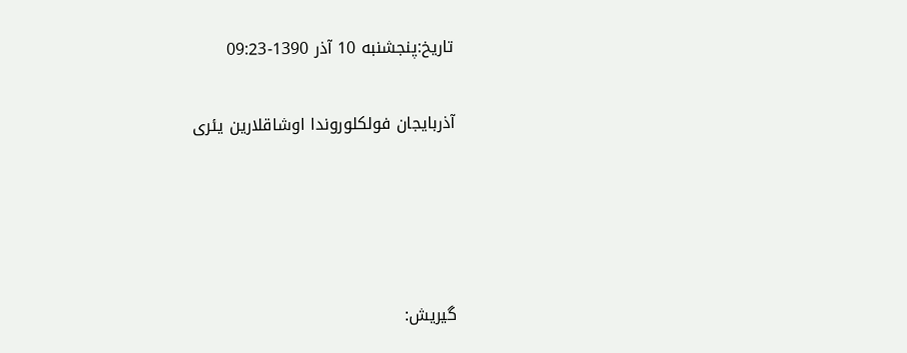تاریخ:پنجشنبه 10 آذر 1390-09:23

آذربایجان فولكلوروندا اوشاقلارین یئری




گیریش: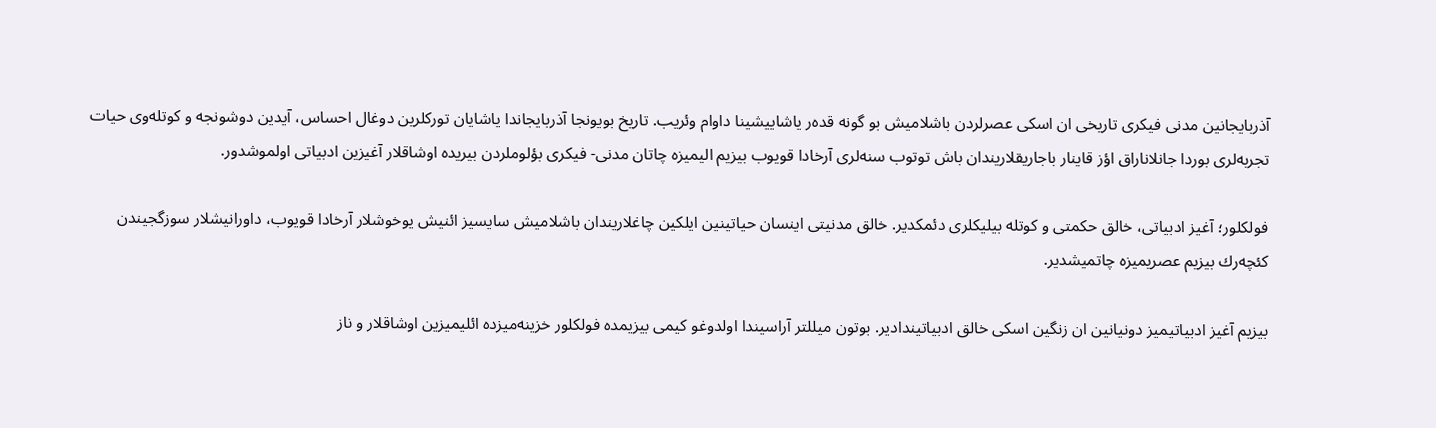آذربایجانین مدنی فیكری تاریخی ان اسكی عصرلردن باشلامیش بو گونه قده‌ر یاشاییشینا داوام وئریب. تاریخ بویونجا آذربایجاندا یاشایان توركلرین دوغال احساس، آیدین دوشونجه و كوتله‌وی حیات تجربه‌لری بوردا جانلاناراق اؤز قاینار باجاریقلاریندان باش توتوب سنه‌لری آرخادا قویوب بیزیم الیمیزه چاتان مدنی- فیكری بؤلوملردن بیریده اوشاقلار آغیزین ادبیاتی اولموشدور.

فولكلور؛ آغیز ادبیاتی، خالق حكمتی و كوتله بیلیكلری دئمكدیر. خالق مدنیتی اینسان حیاتینین ایلكین چاغلاریندان باشلامیش سایسیز ائنیش یوخوشلار آرخادا قویوب، داورانیشلار سوزگجیندن كئچه‌رك بیزیم عصریمیزه چاتمیشدیر.

بیزیم آغیز ادبیاتیمیز دونیانین ان زنگین اسكی خالق ادبیاتیندادیر. بوتون میللتر آراسیندا اولدوغو كیمی بیزیمده فولكلور خزینه‌میزده ائلیمیزین اوشاقلار و ناز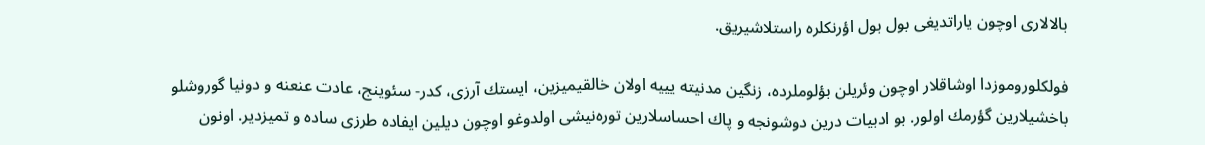بالالاری اوچون یاراتدیغی بول بول اؤرنكلره راستلاشیریق.

فولكلوروموزدا اوشاقلار اوچون وئریلن بؤلوملرده، زنگین مدنیته یییه اولان خالقیمیزین، ایستك آرزی، كدر- سئوینج، عادت عنعنه و دونیا گوروشلو باخشیلارین گؤرمك اولور. بو ادبیات درین دوشونجه و پاك احساسلارین توره‌نیشی اولدوغو اوچون دیلین ایفاده طرزی ساده و تمیزدیر. اونون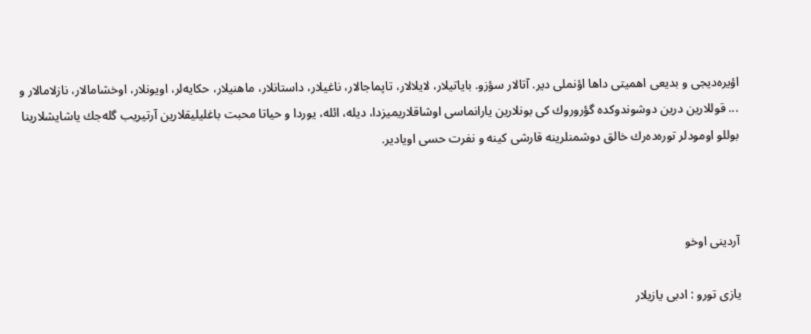اؤیره‌دیجی و بدیعی اهمیتی داها اؤنملی دیر. آتالار سؤزو. بایاتیلار، لایلالار، تاپماجالار، ناغیلار، داستانلار، ماهنیلار، حكایه‌لر، اویونلار، اوخشامالار، نازلامالار و ... قوللارین درین دوشوندوكده گؤروروك كی بونلارین یارانماسی اوشاقلاریمیزدا، دیله، ائله، یوردا و حیاتا محبت باغلیلیقلارین آرتیریب گله‌جك یاشایشلارینا بوللو اومودلر توره‌ده‌رك خالق دوشمنلرینه قارشی كینه و نفرت حسی اویادیر.



آردینی اوخو

یازی تورو : ادبی یازیلار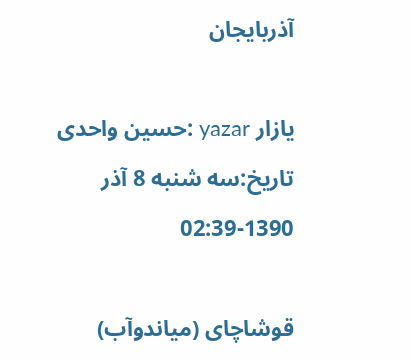آذربایجان

یازار yazar :حسین واحدى
تاریخ:سه شنبه 8 آذر 1390-02:39

قوشاچای (میاندوآب)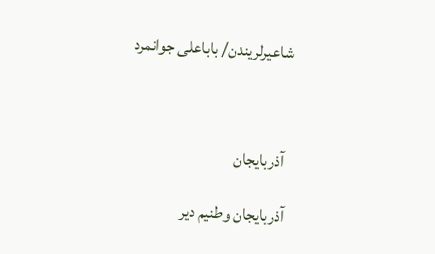شاعیرلریندن/ باباعلی جوانمرد



 آذربایجان

آذربایجان وطنیم دیر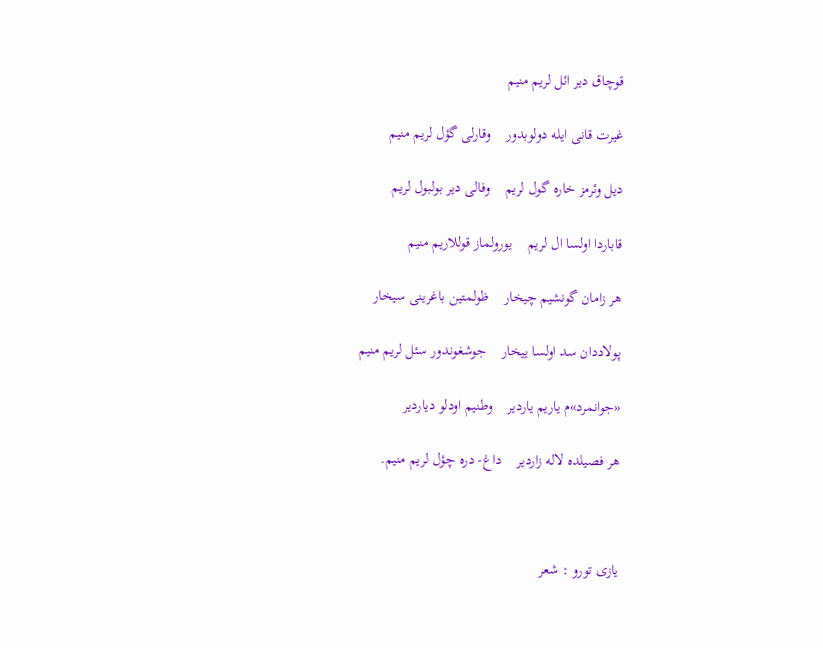قوچاق دیر ائل لریم منیم

غیرت قانی ایله دولوبدور    وقارلی گؤل لریم منیم

دیل وئرمز خاره گول لریم    وفالی دیر بولبول لریم

قاباردا اولسا ال لریم    یورولماز قوللاریم منیم

هر زامان گونشیم چیخار    ظولمتین باغرینی سیخار

پولاددان سد اولسا ییخار    جوشغوندور سئل لریم منیم

«جوانمرد»م یاریم یاردیر    وطنیم اودلو دیاردیر

هر فصیلده لاله زاردیر    داغ- دره چؤل لریم منیم.



یازی تورو : شعر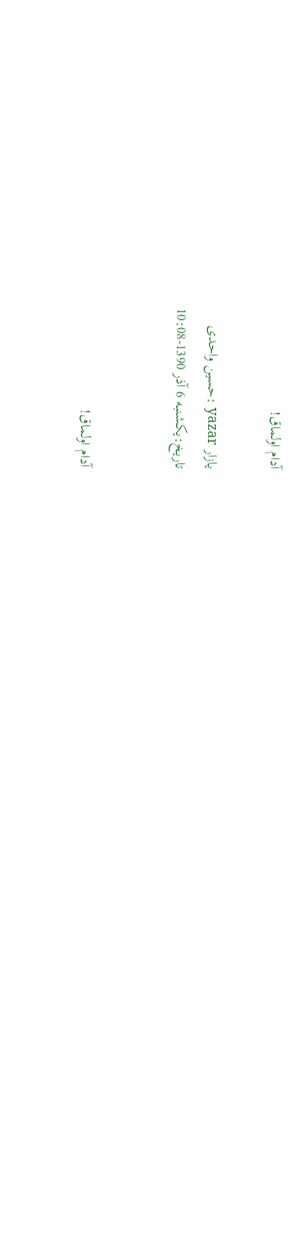آدام اولماق!

یازار yazar :حسین واحدى
تاریخ:یکشنبه 6 آذر 1390-10:08


آدام اولماق!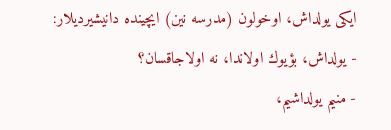ایكی یولداش، اوخولون (مدرسه نین) ایچینده دانیشیردیلار:
- یولداش، بؤیوك اولاندا، نه اولاجاقسان؟
- منیم یولداشیم،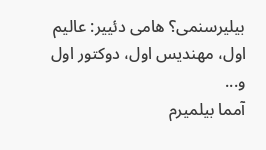بیلیرسنمی؟ هامی دئییر: عالیم اول، مهندیس اول، دوكتور اول و...
آمما بیلمیرم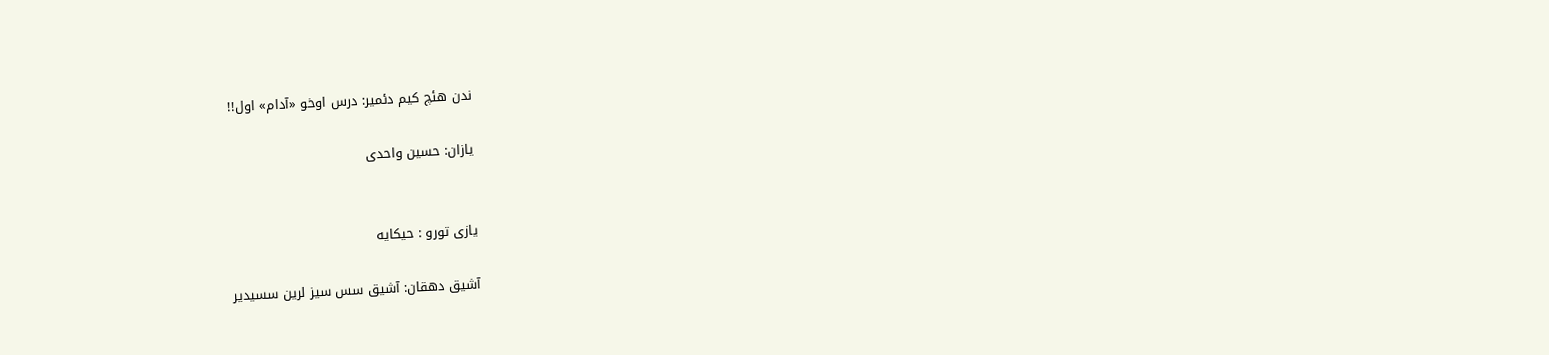ندن هئچ كیم دئمیر: درس اوخو «آدام» اول!!

یازان: حسین واحدی


یازی تورو : حیكایه

آشیق دهقان: آشیق سس سیز لرین سسیدیر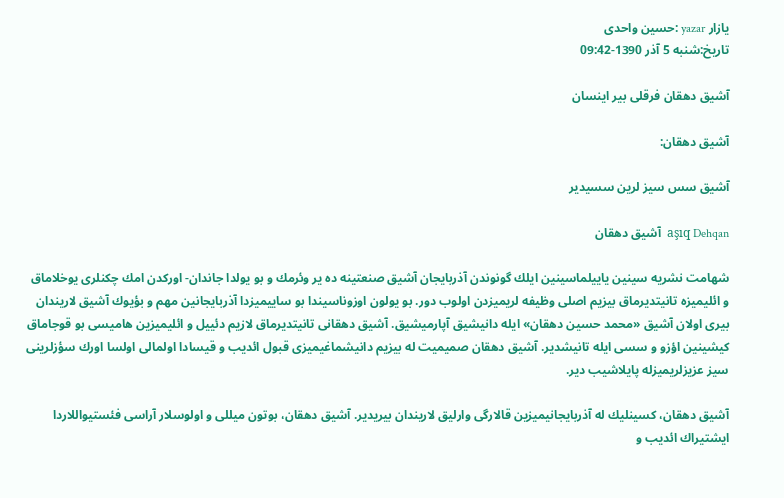یازار yazar :حسین واحدى
تاریخ:شنبه 5 آذر 1390-09:42

آشیق دهقان فرقلی بیر اینسان

آشیق دهقان:

آشیق سس سیز لرین سسیدیر

aşıq Dehqan  آشیق دهقان

شهامت نشریه سینین یاییلماسینین ایلك گونوندن آذربایجان آشیق صنعتینه ده یر وئرمك و بو یولدا جاندان- اوركدن امك چكنلری یوخلاماق و ائلیمیزه تانیتدیرماق بیزیم اصلی وظیفه لریمیزدن اولوب دور. بو یولون اوزوناسیندا بو ساییمیزدا آذربایجانین مهم و بؤیوك آشیق لاریندان بیری اولان آشیق «محمد حسین دهقان» ایله دانیشیق آپارمیشیق. آشیق دهقانی تانیتدیرماق لازیم دئییل و ائلیمیزین هامیسی بو قوجاماق كیشینین اؤزو و سسی ایله تانیشدیر. آشیق دهقان صمیمیت له بیزیم دانیشماغیمیزی قبول ائدیب و قیسادا اولمالی اولسا اورك سؤزلرینی سیز عزیزلریمیزله پایلاشیب دیر.

آشیق دهقان، كسینلیك له آذربایجانیمیزین قالارگی وارلیق لاریندان بیریدیر. آشیق دهقان، بوتون میللی و اولوسلار آراسی فئستیواللاردا ایشتیراك ائدیب و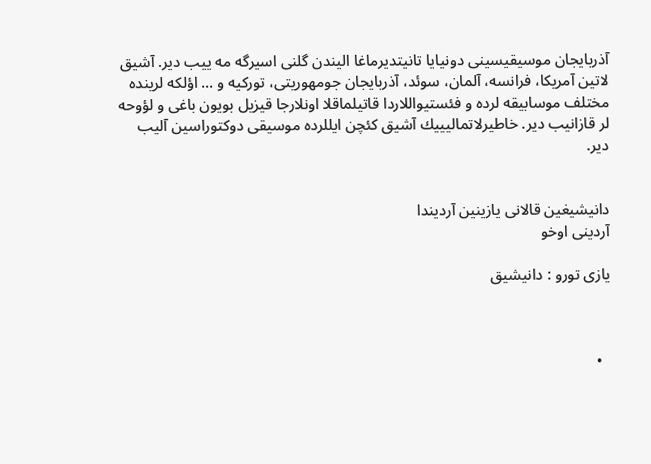آذربایجان موسیقیسینی دونیایا تانیتدیرماغا الیندن گلنی اسیرگه مه ییب دیر. آشیق لاتین آمریكا، فرانسه، آلمان، سوئد، آذربایجان جومهوریتی، توركیه و ... اؤلكه لرینده مختلف موسابیقه لرده و فئستیواللاردا قاتیلماقلا اونلارجا قیزیل بویون باغی و لؤوحه لر قازانیب دیر. خاطیرلاتمالیییك آشیق كئچن ایللرده موسیقی دوكتوراسین آلیب دیر.


دانیشیغین قالانی یازینین آردیندا
آردینی اوخو

یازی تورو : دانیشیق



  •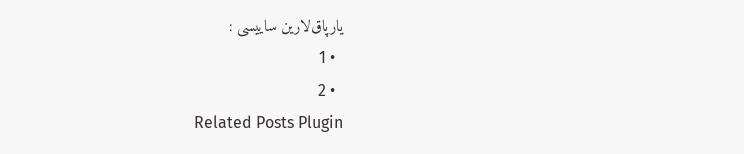یارپاق‌لارین ساییسی :
  • 1
  • 2
Related Posts Plugin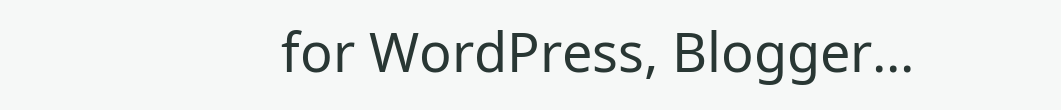for WordPress, Blogger...